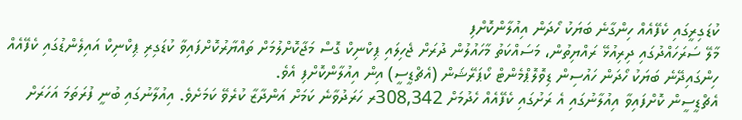ކުޑަގިރީގައި ކެފޭއެއް ހިންގާނެ ބަޔަކު ހޯދަން އިއުލާންކޮށްފި
މާލޭ ސަރަހައްދުގައި ދިރިއުޅޭ ރައްޔިތުން، މަސައްކަތު މާހައުލުން ދުރަށް ޖެހިލައި ޕިކްނިކް ގޮސް މަޖާކޮށްލުމަށް ތައްޔާރުކޮށްފައިވާ ކުޑަގިރި ޕިކްނިކް އައިލެންޑުގައި ކެފޭއެއް ހިންގައިދޭނެ ބަޔަކު ހޯދަން ހައުސިން ޑިވޮލޮޕްމެންޓް ކޯޕަރޭޝަން (އެޗްޑީސީ) އިން އިއުލާންކޮށްފި އެވެ.
އެޗްޑީސީން ކޮށްފައިވާ އިއުލާނުގައި އެ ރަށުގައި ކެފޭއެއް ހެދުމަށް 308,342ރ ހަރަދުވާނެ ކަމަށް އަންދާޒާ ކުރެވޭ ކަމަށެވެ. އިއުލާނުގައި ބުނީ ފުރަތަމަ އަހަރަށް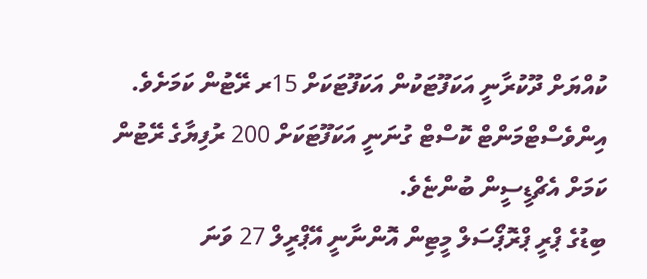ކުއްޔަށް ދޫކުރާނީ އަކަފޫޓަކުން އަކަފޫޓަކަށް 15ރ ރޭޓުން ކަމަށެވެ. އިންވެސްޓްމަންޓް ކޮސްޓް ގުނަނީ އަކަފޫޓަކަށް 200 ރުފިޔާގެ ރޭޓުން ކަމަށް އެޗްޑީސީން ބުންޏެވެ.
ބިޑުގެ ޕްރީ ޕްރޮޕޯސަލް މީޓިން އޮންނާނީ އޭޕްރީލް 27 ވަނަ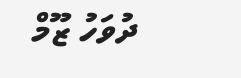ދުވަހު ޒޫމް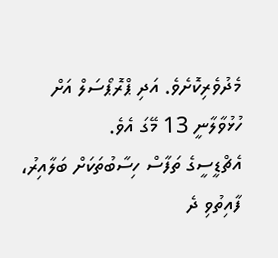މެދުވެރިކޮށެވެ. އަދި ޕްރޮޕޯސަލް އަށް ހުޅުވާލާނީ 13 މޭގަ އެވެ.
އެޗްޑީސީގެ ތަފާސް ހިސާބުތަކަށް ބަލާއިރު، ފާއިތުވި ދެ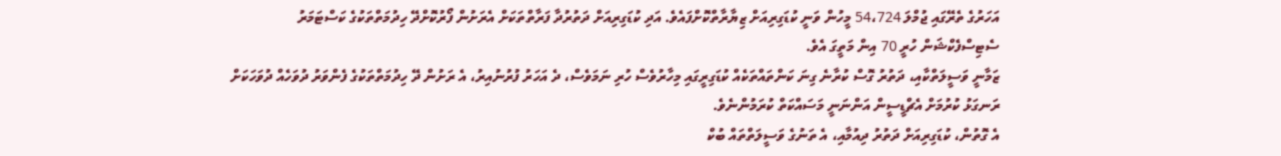އަހަރުގެ ތެރޭގައި ޖުމްލަ 54،724 މީހުން ވަނީ ކުޑަގިރިއަށް ޒިޔާރާތްކޮށްފައެވެ. އަދި ކުޑަގިރިއަށް ދަތުރުދާ ފަރާތްތަކަށް އެރަށުން ފޯރުކޮށްދޭ ހިދުމަތްތަކުގެ ކަސްޓަމަރު ސެޓިސްފެކްޝަން ހުރީ 70 އިން މަތީގަ އެވެ.
ޒަމާނީ ވަސީލަތްކާއި، ދަތުރު ގޮސް ކުރާނެ ގިނަ ކަންތައްތަކެއް ކުޑަގިރީގައި މިހާރުވެސް ހުރި ނަމަވެސް، ދެ އަހަރު ފުރުނުއިރު، އެ ރަށުން ދޭ ހިދުމަތްތަކުގެ ފެންވަރު ދުވަހެއް ދުވަހަކަށް ރަނގަޅު ކުރުމަށް އެޗްޑީސީން އަންނަނީ މަސައްކަތް ކުރަމުންނެވެ.
އެ ގޮތުން، ކުޑަގިރިއަށް ދަތުރު ދިއުމާއި، އެ ތަނުގެ ވަސީލަތްތައް ބުކް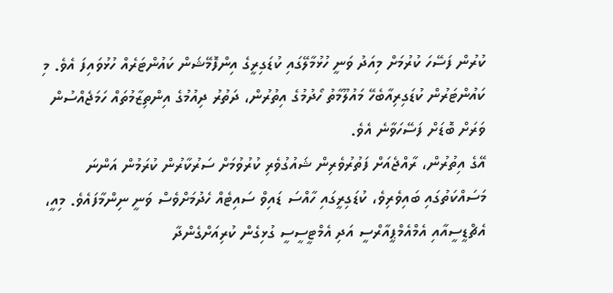ކުރުން ފަސޭހަ ކުރުމަށް މިއަދު ވަނީ ހުޅުމާލޭގައި ކުޑަގިރީގެ އިންފޮމޭޝަން ކައުންޓަރެއް ހުޅުވައިފަ އެވެ. މި ކައުންޓަރުން ކުޑަގިރިއާބެހޭ މައުލޫމާތު ހޯދުމުގެ އިތުރުން، ދަތުރު ދިއުމުގެ އިންތިޒާމުތައް ހަމަޖެއްސުން ވަރަށް ބޮޑަށް ފަސޭހަވާނެ އެވެ.
އޭގެ އިތުރުން، ރާއްޖެއަށް ފަތުރުވެރިން ޝައުގުވެރި ކުރުވުމަށް ސަރުކާރުން ކުރަމުން އަންނަ މަސައްކަތުގައި ބައިވެރިވެ، ކުޑަގިރީގައި ހާއްސަ ޑައިވް ސައިޓެއް ހެދުމަށްވެސް ވަނީ ނިންމާފައެވެ. މިއީ، އެޗްޑީސީއާއި އެމްއެމްޕީއާރްސީ އަދި އެމްޓީސީސީ ގުޅިގެން ކުރިއަށްގެންދާ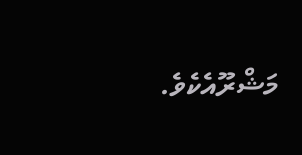މަޝްރޫއެކެވެ.